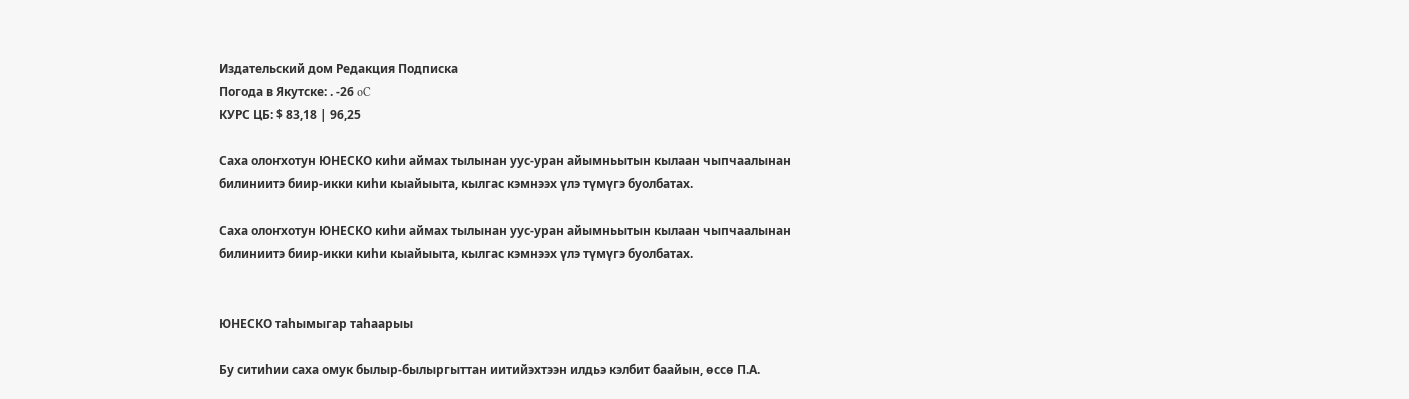Издательский дом Редакция Подписка
Погода в Якутске: . -26 oC
КУРС ЦБ: $ 83,18 | 96,25

Саха олоҥхотун ЮНЕСКО киһи аймах тылынан уус-уран айымньытын кылаан чыпчаалынан билиниитэ биир-икки киһи кыайыыта, кылгас кэмнээх үлэ түмүгэ буолбатах.

Саха олоҥхотун ЮНЕСКО киһи аймах тылынан уус-уран айымньытын кылаан чыпчаалынан билиниитэ биир-икки киһи кыайыыта, кылгас кэмнээх үлэ түмүгэ буолбатах.


ЮНЕСКО таһымыгар таһаарыы

Бу ситиһии саха омук былыр-былыргыттан иитийэхтээн илдьэ кэлбит баайын, өссө П.А.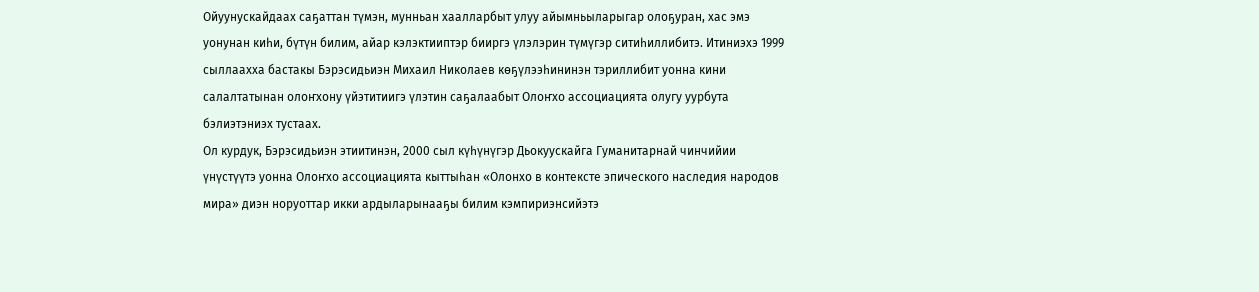Ойуунускайдаах саҕаттан түмэн, мунньан хаалларбыт улуу айымньыларыгар олоҕуран, хас эмэ уонунан киһи, бүтүн билим, айар кэлэктииптэр бииргэ үлэлэрин түмүгэр ситиһиллибитэ. Итиниэхэ 1999 сыллаахха бастакы Бэрэсидьиэн Михаил Николаев көҕүлээһининэн тэриллибит уонна кини салалтатынан олоҥхону үйэтитиигэ үлэтин саҕалаабыт Олоҥхо ассоциацията олугу уурбута бэлиэтэниэх тустаах.
Ол курдук, Бэрэсидьиэн этиитинэн, 2000 сыл күһүнүгэр Дьокуускайга Гуманитарнай чинчийии үнүстүүтэ уонна Олоҥхо ассоциацията кыттыһан «Олонхо в контексте эпического наследия народов мира» диэн норуоттар икки ардыларынааҕы билим кэмпириэнсийэтэ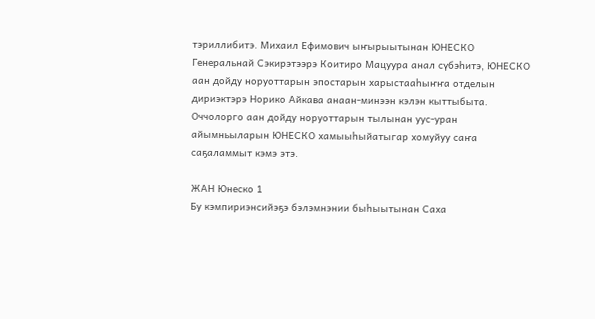тэриллибитэ. Михаил Ефимович ыҥырыытынан ЮНЕСКО Генеральнай Сэкирэтээрэ Коитиро Мацуура анал сүбэһитэ, ЮНЕСКО аан дойду норуоттарын эпостарын харыстааһыҥҥа отделын дириэктэрэ Норико Айкава анаан-минээн кэлэн кыттыбыта. Оччолорго аан дойду норуоттарын тылынан уус-уран айымньыларын ЮНЕСКО хамыыһыйатыгар хомуйуу саҥа саҕаламмыт кэмэ этэ.

ЖАН Юнеско 1
Бу кэмпириэнсийэҕэ бэлэмнэнии быһыытынан Саха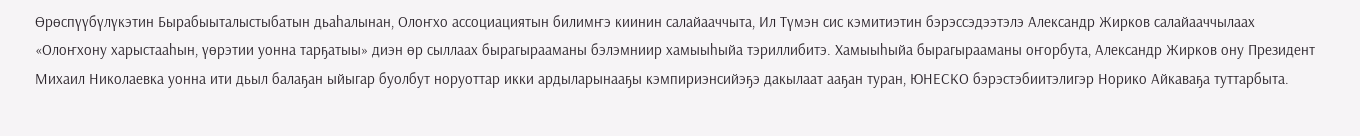Өрөспүүбүлүкэтин Бырабыыталыстыбатын дьаһалынан, Олоҥхо ассоциациятын билимҥэ киинин салайааччыта, Ил Түмэн сис кэмитиэтин бэрэссэдээтэлэ Александр Жирков салайааччылаах «Олоҥхону харыстааһын, үөрэтии уонна тарҕатыы» диэн өр сыллаах бырагырааманы бэлэмниир хамыыһыйа тэриллибитэ. Хамыыһыйа бырагырааманы оҥорбута, Александр Жирков ону Президент Михаил Николаевка уонна ити дьыл балаҕан ыйыгар буолбут норуоттар икки ардыларынааҕы кэмпириэнсийэҕэ дакылаат ааҕан туран, ЮНЕСКО бэрэстэбиитэлигэр Норико Айкаваҕа туттарбыта.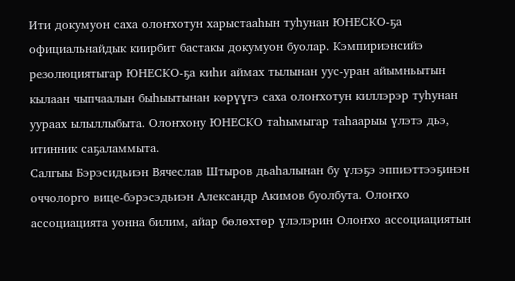Ити докумуон саха олоҥхотун харыстааһын туһунан ЮНЕСКО-ҕа официальнайдык киирбит бастакы докумуон буолар. Кэмпириэнсийэ резолюциятыгар ЮНЕСКО-ҕа киһи аймах тылынан уус-уран айымньытын кылаан чыпчаалын быһыытынан көрүүгэ саха олоҥхотун киллэрэр туһунан уураах ылыллыбыта. Олоҥхону ЮНЕСКО таһымыгар таһаарыы үлэтэ дьэ, итинник саҕаламмыта.
Салгыы Бэрэсидьиэн Вячеслав Штыров дьаһалынан бу үлэҕэ эппиэттээҕинэн оччолорго вице-бэрэсэдьиэн Александр Акимов буолбута. Олоҥхо ассоциацията уонна билим, айар бөлөхтөр үлэлэрин Олоҥхо ассоциациятын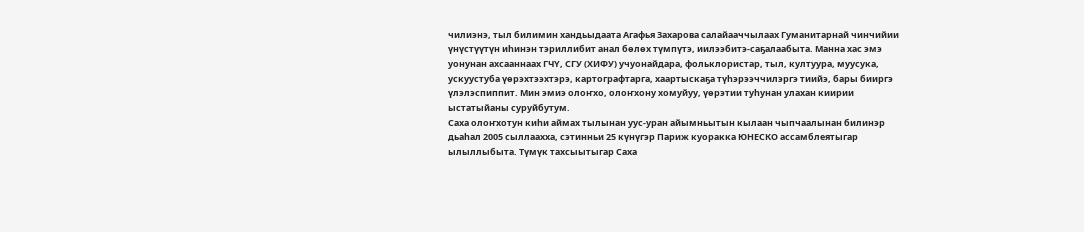чилиэнэ, тыл билимин хандьыдаата Агафья Захарова салайааччылаах Гуманитарнай чинчийии үнүстүүтүн иһинэн тэриллибит анал бөлөх түмпүтэ, иилээбитэ-саҕалаабыта. Манна хас эмэ уонунан ахсааннаах ГЧҮ, СГУ (ХИФУ) учуонайдара, фольклористар, тыл, култуура, муусука, ускуустуба үөрэхтээхтэрэ, картографтарга, хаартыскаҕа түһэрээччилэргэ тиийэ, бары бииргэ үлэлэспиппит. Мин эмиэ олоҥхо, олоҥхону хомуйуу, үөрэтии туһунан улахан киирии ыстатыйаны суруйбутум.
Саха олоҥхотун киһи аймах тылынан уус-уран айымньытын кылаан чыпчаалынан билинэр дьаһал 2005 сыллаахха, сэтинньи 25 күнүгэр Париж куоракка ЮНЕСКО ассамблеятыгар ылыллыбыта. Түмүк тахсыытыгар Саха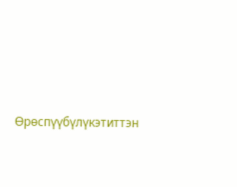Өрөспүүбүлүкэтиттэн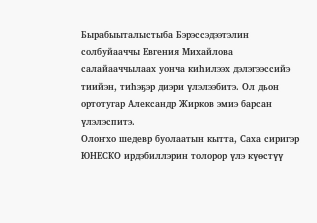Бырабыыталыстыба Бэрэссэдээтэлин солбуйааччы Евгения Михайлова салайааччылаах уонча киһилээх дэлэгээссийэ тиийэн, тиһэҕэр диэри үлэлээбитэ. Ол дьон ортотугар Александр Жирков эмиэ барсан үлэлэспитэ.
Олоҥхо шедевр буолаатын кытта, Саха сиригэр ЮНЕСКО ирдэбиллэрин толорор үлэ күөстүү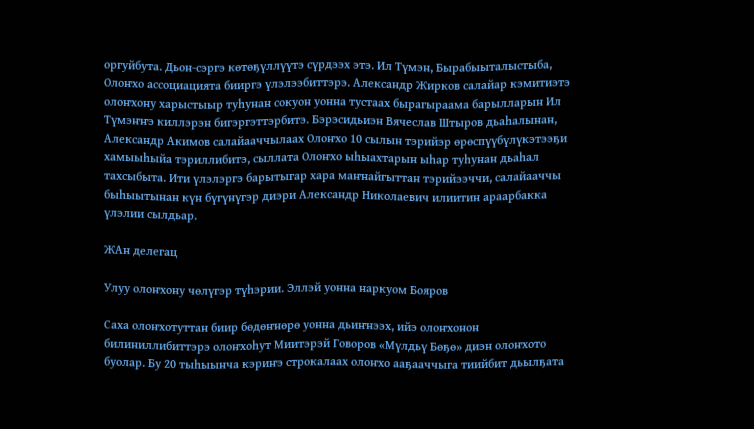оргуйбута. Дьон-сэргэ көтөҕүллүүтэ сүрдээх этэ. Ил Түмэн, Бырабыыталыстыба, Олоҥхо ассоциацията бииргэ үлэлээбиттэрэ. Александр Жирков салайар кэмитиэтэ олоҥхону харыстыыр туһунан сокуон уонна тустаах бырагыраама барылларын Ил Түмэҥҥэ киллэрэн бигэргэттэрбитэ. Бэрэсидьиэн Вячеслав Штыров дьаһалынан, Александр Акимов салайааччылаах Олоҥхо 10 сылын тэрийэр өрөспүүбүлүкэтээҕи хамыыһыйа тэриллибитэ, сыллата Олоҥхо ыһыахтарын ыһар туһунан дьаһал тахсыбыта. Ити үлэлэргэ барытыгар хара маҥнайгыттан тэрийээччи, салайааччы быһыытынан күн бүгүнүгэр диэри Александр Николаевич илиитин араарбакка үлэлии сылдьар.

ЖАн делегац

Улуу олоҥхону чөлүгэр түһэрии. Эллэй уонна наркуом Бояров

Саха олоҥхотуттан биир бөдөҥнөрө уонна дьиҥнээх, ийэ олоҥхонон билиниллибиттэрэ олоҥхоһут Миитэрэй Говоров «Мүлдьү Бөҕө» диэн олоҥхото буолар. Бу 20 тыһыынча кэриҥэ строкалаах олоҥхо ааҕааччыга тиийбит дьылҕата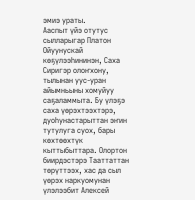эмиэ ураты.
Ааспыт үйэ отутус сылларыгар Платон Ойуунускай көҕүлээһининэн, Саха Сиригэр олоҥхону, тылынан уус-уран айымньыны хомуйуу саҕаламмыта. Бу үлэҕэ саха үөрэхтээхтэрэ, дуоһунастарыттан эҥин тутулуга суох, бары көхтөөхтүк кыттыбыттара. Олортон биирдэстэрэ Тааттаттан төрүттээх, хас да сыл үөрэх наркуомунан үлэлээбит Алексей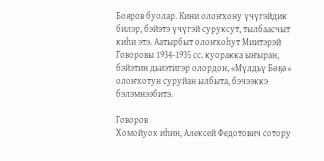Бояров буолар. Кини олоҥхону үчүгэйдик билэр, бэйэтэ үчүгэй суруксут, тылбаасчыт киһи этэ. Аатырбыт олоҥхоһут Миитэрэй Говоровы 1934-1935 сс. куоракка ыҥыран, бэйэтин дьиэтигэр олордон, «Мүлдьү Бөҕө» олоҥхотун суруйан ылбыта, бэчээккэ бэлэмнээбитэ.

Говоров
Хомойуох иһин, Алексей Федотович сотору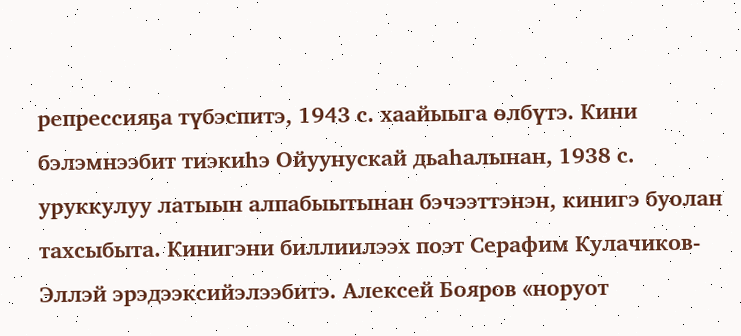репрессияҕа түбэспитэ, 1943 с. хаайыыга өлбүтэ. Кини бэлэмнээбит тиэкиһэ Ойуунускай дьаһалынан, 1938 с. уруккулуу латыын алпабыытынан бэчээттэнэн, кинигэ буолан тахсыбыта. Кинигэни биллиилээх поэт Серафим Кулачиков-Эллэй эрэдээксийэлээбитэ. Алексей Бояров «норуот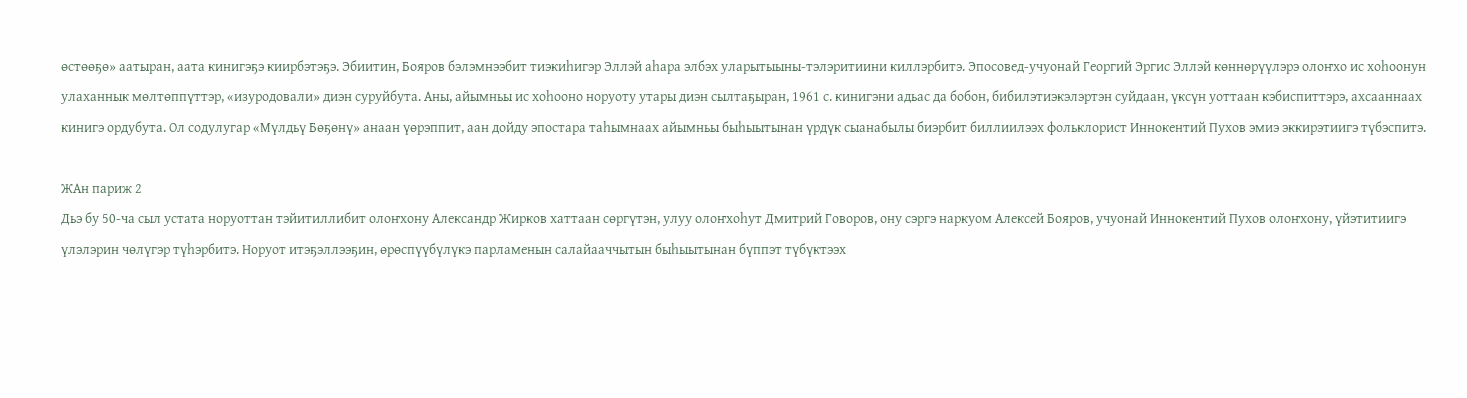өстөөҕө» аатыран, аата кинигэҕэ киирбэтэҕэ. Эбиитин, Бояров бэлэмнээбит тиэкиһигэр Эллэй аһара элбэх уларытыыны-тэлэритиини киллэрбитэ. Эпосовед-учуонай Георгий Эргис Эллэй көннөрүүлэрэ олоҥхо ис хоһоонун улаханнык мөлтөппүттэр, «изуродовали» диэн суруйбута. Аны, айымньы ис хоһооно норуоту утары диэн сылтаҕыран, 1961 с. кинигэни адьас да бобон, бибилэтиэкэлэртэн суйдаан, үксүн уоттаан кэбиспиттэрэ, ахсааннаах кинигэ ордубута. Ол содулугар «Мүлдьү Бөҕөнү» анаан үөрэппит, аан дойду эпостара таһымнаах айымньы быһыытынан үрдүк сыанабылы биэрбит биллиилээх фольклорист Иннокентий Пухов эмиэ эккирэтиигэ түбэспитэ.

ЖАн париж 2
Дьэ бу 50-ча сыл устата норуоттан тэйитиллибит олоҥхону Александр Жирков хаттаан сөргүтэн, улуу олоҥхоһут Дмитрий Говоров, ону сэргэ наркуом Алексей Бояров, учуонай Иннокентий Пухов олоҥхону, үйэтитиигэ үлэлэрин чөлүгэр түһэрбитэ. Норуот итэҕэллээҕин, өрөспүүбүлүкэ парламенын салайааччытын быһыытынан бүппэт түбүктээх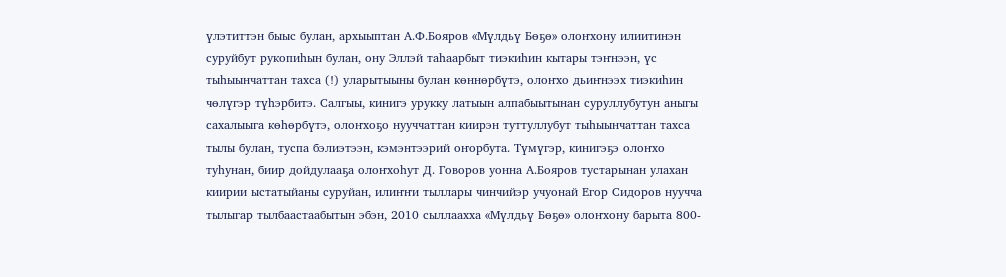үлэтиттэн быыс булан, архыыптан А.Ф.Бояров «Мүлдьү Бөҕө» олоҥхону илиитинэн суруйбут рукопиһын булан, ону Эллэй таһаарбыт тиэкиһин кытары тэҥнээн, үс тыһыынчаттан тахса (!) уларытыыны булан көннөрбүтэ, олоҥхо дьиҥнээх тиэкиһин чөлүгэр түһэрбитэ. Салгыы, кинигэ урукку латыын алпабыытынан суруллубутун аныгы сахалыыга көһөрбүтэ, олоҥхоҕо нууччаттан киирэн туттуллубут тыһыынчаттан тахса тылы булан, туспа бэлиэтээн, кэмэнтээрий оҥорбута. Түмүгэр, кинигэҕэ олоҥхо туһунан, биир дойдулааҕа олоҥхоһут Д. Говоров уонна А.Бояров тустарынан улахан киирии ыстатыйаны суруйан, илиҥҥи тыллары чинчийэр учуонай Егор Сидоров нуучча тылыгар тылбаастаабытын эбэн, 2010 сыллаахха «Мүлдьү Бөҕө» олоҥхону барыта 800-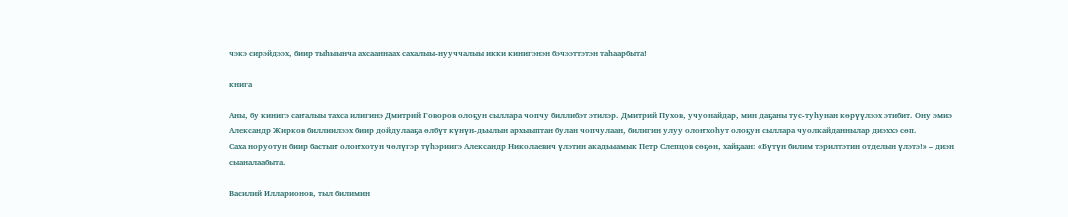чэкэ сирэйдээх, биир тыһыынча ахсааннаах сахалыы-нууччалыы икки кинигэнэн бэчээттэтэн таһаарбыта!

книга

Аны, бу кинигэ саҥалыы тахса илигинэ Дмитрий Говоров олоҕун сыллара чопчу биллибэт этилэр. Дмитрий Пухов, учуонайдар, мин даҕаны тус-туһунан көрүүлээх этибит. Ону эмиэ Александр Жирков биллиилээх биир дойдулааҕа өлбүт күнүн-дьылын архыыптан булан чопчулаан, билигин улуу олоҥхоһут олоҕун сыллара чуолкайданнылар диэххэ сөп.
Саха норуотун биир бастыҥ олоҥхотун чөлүгэр түһэриигэ Александр Николаевич үлэтин акадьыамык Петр Слепцов сөҕөн, хайҕаан: «Бүтүн билим тэрилтэтин отделын үлэтэ!» – диэн сыаналаабыта.

Василий Илларионов, тыл билимин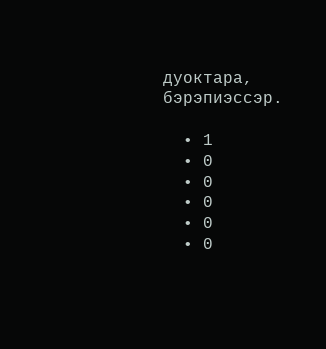дуоктара, бэрэпиэссэр.

  • 1
  • 0
  • 0
  • 0
  • 0
  • 0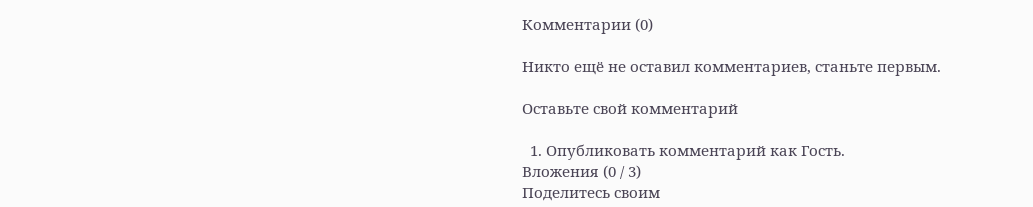Комментарии (0)

Никто ещё не оставил комментариев, станьте первым.

Оставьте свой комментарий

  1. Опубликовать комментарий как Гость.
Вложения (0 / 3)
Поделитесь своим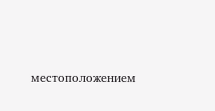местоположением